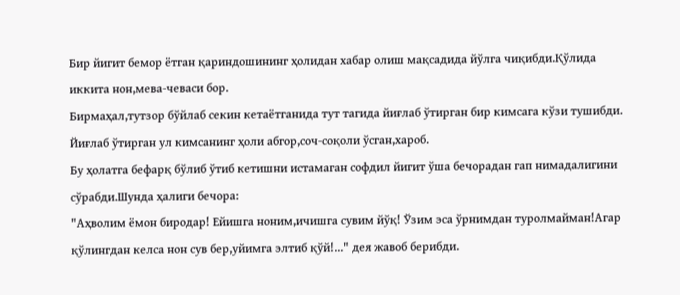Бир йигит бемор ётган қариндошининг ҳолидан хабар олиш мақсадида йўлга чиқибди.Қўлида иккита нон,мева-чеваси бор.
Бирмаҳал,тутзор бўйлаб секин кетаётганида тут тагида йиғлаб ўтирган бир кимсага кўзи тушибди.
Йиғлаб ўтирган ул кимсанинг ҳоли абгор,соч-соқоли ўсган,хароб.
Бу ҳолатга бефарқ бўлиб ўтиб кетишни истамаган софдил йигит ўша бечорадан гап нимадалигини сўрабди.Шунда ҳалиги бечора:
"Аҳволим ёмон биродар! Ейишга ноним,ичишга сувим йўқ! Ўзим эса ўрнимдан туролмайман!Агар қўлингдан келса нон сув бер,уйимга элтиб қўй!..." дея жавоб берибди.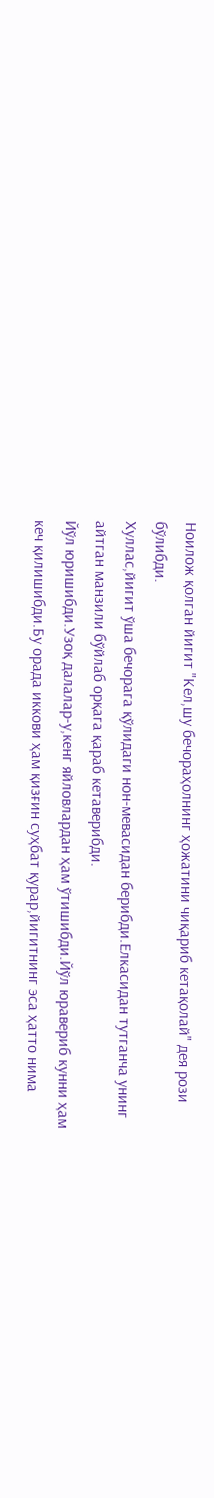Ноилож қолган йигит "Кел,шу бечораҳолнинг ҳожатини чиқариб кетақолай" дея рози бўлибди.
Хуллас,йигит ўша бечорага қўлидаги нон-мевасидан берибди.Елкасидан тутганча унинг айтган манзили бўйлаб орқага қараб кетаверибди.
Йўл юришибди.Узоқ далалар-у,кенг яйловлардан ҳам ўтишибди.Йўл юравериб кунни ҳам кеч қилишибди.Бу орада иккови ҳам қизғин суҳбат қурар,йигитнинг эса ҳатто нима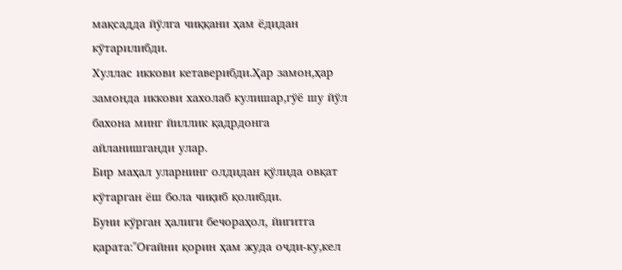мақсадда йўлга чиққани ҳам ёдидан кўтарилибди.
Хуллас иккови кетаверибди.Ҳар замон,ҳар замонда иккови хахолаб кулишар,гўё шу йўл бахона минг йиллик қадрдонга айланишганди улар.
Бир маҳал уларнинг олдидан қўлида овқат кўтарган ёш бола чиқиб қолибди.
Буни кўрган ҳалиги бечораҳол, йигитга қарата:"Оғайни қорин ҳам жуда очди-ку,кел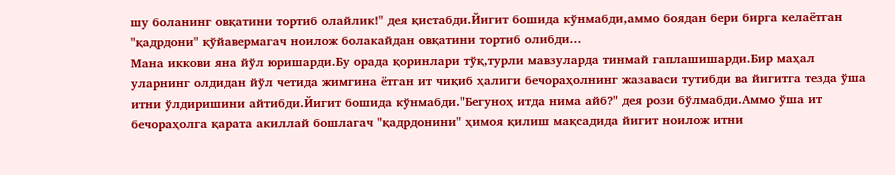шу боланинг овқатини тортиб олайлик!" дея қистабди.Йигит бошида кўнмабди,аммо боядан бери бирга келаётган "қадрдони" қўйавермагач ноилож болакайдан овқатини тортиб олибди...
Мана иккови яна йўл юришарди.Бу орада қоринлари тўқ,турли мавзуларда тинмай гаплашишарди.Бир маҳал уларнинг олдидан йўл четида жимгина ётган ит чиқиб ҳалиги бечораҳолнинг жазаваси тутибди ва йигитга тезда ўша итни ўлдиришини айтибди.Йигит бошида кўнмабди."Бегуноҳ итда нима айб?" дея рози бўлмабди.Аммо ўша ит бечораҳолга қарата акиллай бошлагач "қадрдонини" ҳимоя қилиш мақсадида йигит ноилож итни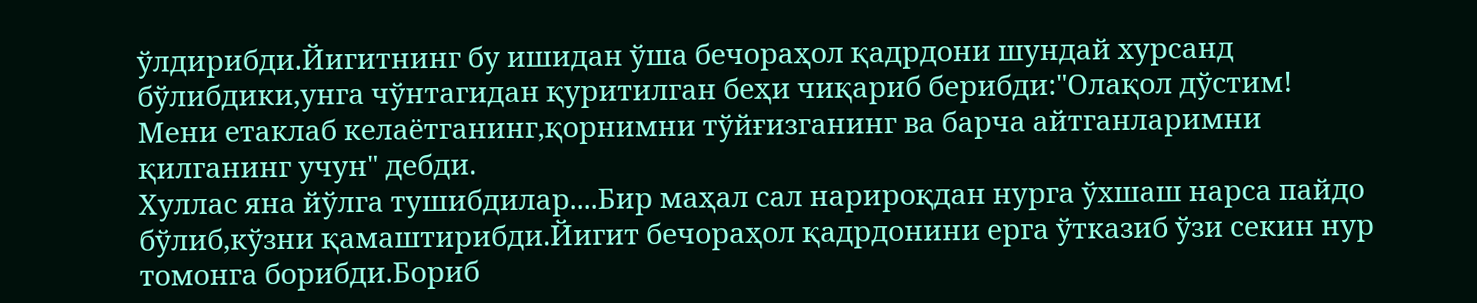ўлдирибди.Йигитнинг бу ишидан ўша бечораҳол қадрдони шундай хурсанд бўлибдики,унга чўнтагидан қуритилган беҳи чиқариб берибди:"Олақол дўстим! Мени етаклаб келаётганинг,қорнимни тўйғизганинг ва барча айтганларимни қилганинг учун" дебди.
Хуллас яна йўлга тушибдилар....Бир маҳал сал нарироқдан нурга ўхшаш нарса пайдо бўлиб,кўзни қамаштирибди.Йигит бечораҳол қадрдонини ерга ўтказиб ўзи секин нур томонга борибди.Бориб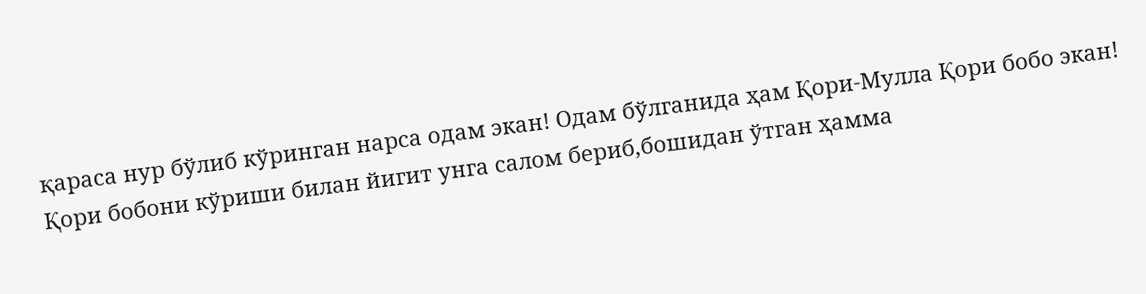қараса нур бўлиб кўринган нарса одам экан! Одам бўлганида ҳам Қори-Мулла Қори бобо экан! Қори бобони кўриши билан йигит унга салом бериб,бошидан ўтган ҳамма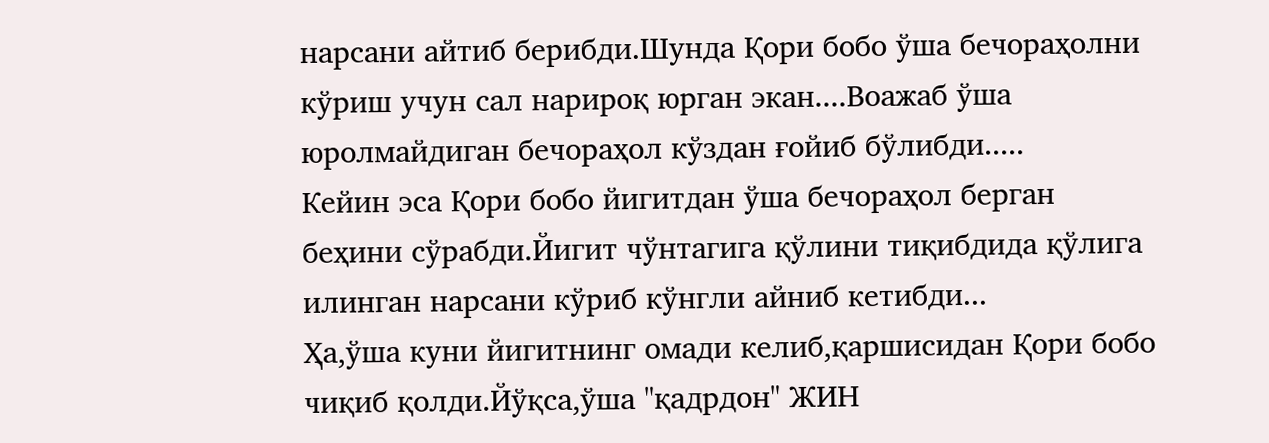нарсани айтиб берибди.Шунда Қори бобо ўша бечораҳолни кўриш учун сал нарироқ юрган экан....Воажаб ўша юролмайдиган бечораҳол кўздан ғойиб бўлибди.....
Кейин эса Қори бобо йигитдан ўша бечораҳол берган беҳини сўрабди.Йигит чўнтагига қўлини тиқибдида қўлига илинган нарсани кўриб кўнгли айниб кетибди...
Ҳа,ўша куни йигитнинг омади келиб,қаршисидан Қори бобо чиқиб қолди.Йўқса,ўша "қадрдон" ЖИН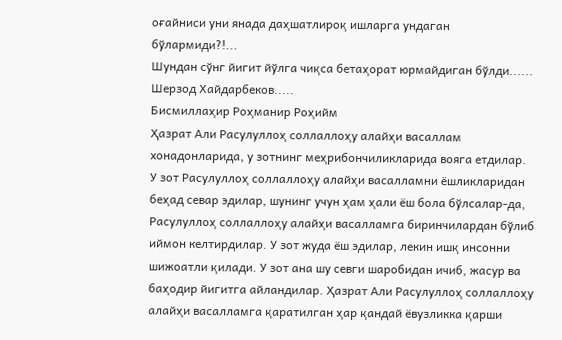оғайниси уни янада даҳшатлироқ ишларга ундаган бўлармиди?!...
Шундан сўнг йигит йўлга чиқса бетаҳорат юрмайдиган бўлди......
Шерзод Хайдарбеков.....
Бисмиллаҳир Роҳманир Роҳийм
Ҳазрат Али Расулуллоҳ соллаллоҳу алайҳи васаллам хонадонларида, у зотнинг меҳрибончиликларида вояга етдилар. У зот Расулуллоҳ соллаллоҳу алайҳи васалламни ёшликларидан беҳад севар эдилар, шунинг учун ҳам ҳали ёш бола бўлсалар-да, Расулуллоҳ соллаллоҳу алайҳи васалламга биринчилардан бўлиб иймон келтирдилар. У зот жуда ёш эдилар, лекин ишқ инсонни шижоатли қилади. У зот ана шу севги шаробидан ичиб, жасур ва баҳодир йигитга айландилар. Ҳазрат Али Расулуллоҳ соллаллоҳу алайҳи васалламга қаратилган ҳар қандай ёвузликка қарши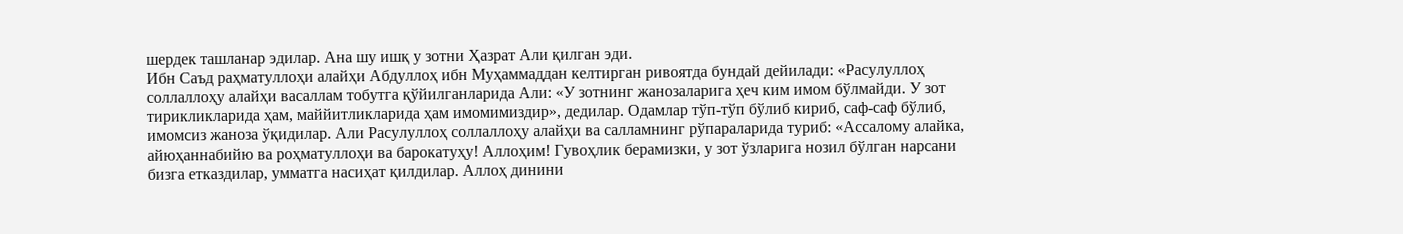шердек ташланар эдилар. Ана шу ишқ у зотни Ҳазрат Али қилган эди.
Ибн Саъд раҳматуллоҳи алайҳи Абдуллоҳ ибн Муҳаммаддан келтирган ривоятда бундай дейилади: «Расулуллоҳ соллаллоҳу алайҳи васаллам тобутга қўйилганларида Али: «У зотнинг жанозаларига ҳеч ким имом бўлмайди. У зот тирикликларида ҳам, маййитликларида ҳам имомимиздир», дедилар. Одамлар тўп-тўп бўлиб кириб, саф-саф бўлиб, имомсиз жаноза ўқидилар. Али Расулуллоҳ соллаллоҳу алайҳи ва салламнинг рўпараларида туриб: «Ассалому алайка, айюҳаннабийю ва роҳматуллоҳи ва барокатуҳу! Аллоҳим! Гувоҳлик берамизки, у зот ўзларига нозил бўлган нарсани бизга етказдилар, умматга насиҳат қилдилар. Аллоҳ динини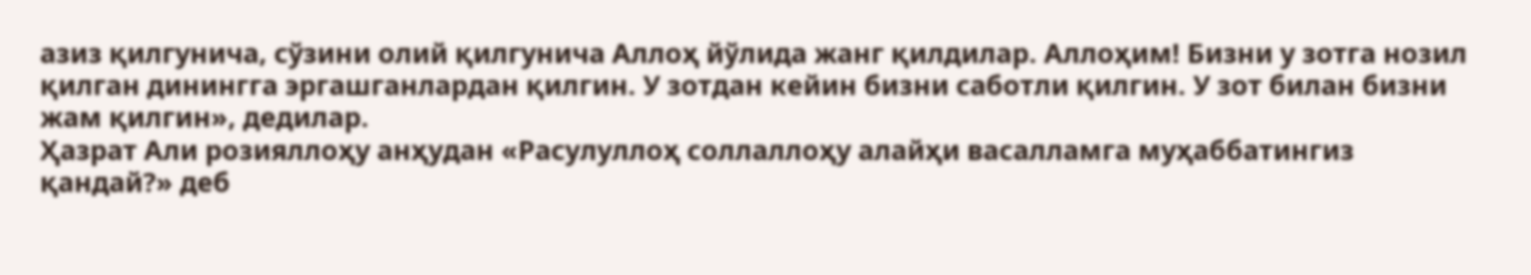азиз қилгунича, сўзини олий қилгунича Аллоҳ йўлида жанг қилдилар. Аллоҳим! Бизни у зотга нозил қилган динингга эргашганлардан қилгин. У зотдан кейин бизни саботли қилгин. У зот билан бизни жам қилгин», дедилар.
Ҳазрат Али розияллоҳу анҳудан «Расулуллоҳ соллаллоҳу алайҳи васалламга муҳаббатингиз қандай?» деб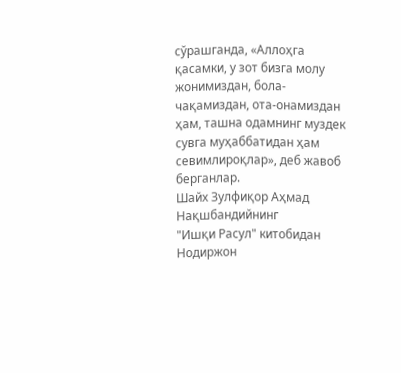сўрашганда, «Аллоҳга қасамки, у зот бизга молу жонимиздан, бола-чақамиздан, ота-онамиздан ҳам, ташна одамнинг муздек сувга муҳаббатидан ҳам севимлироқлар», деб жавоб берганлар.
Шайх Зулфиқор Аҳмад Нақшбандийнинг
"Ишқи Расул" китобидан Нодиржон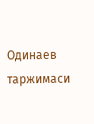Одинаев таржимаси